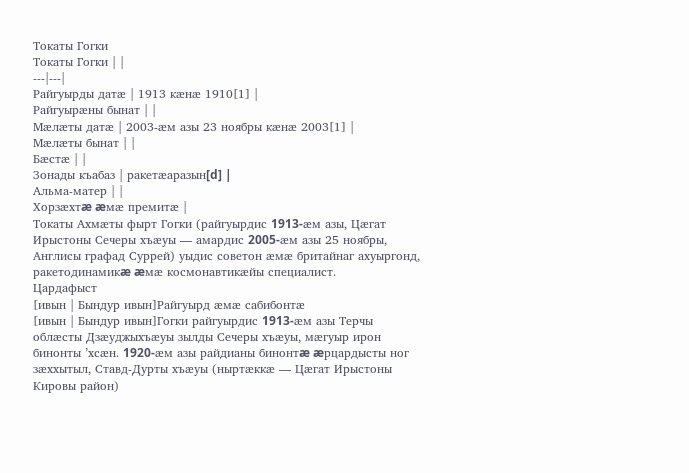Токаты Гогки
Токаты Гогки | |
---|---|
Райгуырды датæ | 1913 кæнæ 1910[1] |
Райгуырæны бынат | |
Мæлæты датæ | 2003-æм азы 23 ноябры кæнæ 2003[1] |
Мæлæты бынат | |
Бæстæ | |
Зонады къабаз | ракетæаразын[d] |
Альма-матер | |
Хорзæхтæ æмæ премитæ |
Токаты Ахмæты фырт Гогки (райгуырдис 1913-æм азы, Цæгат Ирыстоны Сечеры хъæуы — амардис 2005-æм азы 25 ноябры, Англисы графад Суррей) уыдис советон æмæ бритайнаг ахуыргонд, ракетодинамикæ æмæ космонавтикæйы специалист.
Цардафыст
[ивын | Бындур ивын]Райгуырд æмæ сабибонтæ
[ивын | Бындур ивын]Гогки райгуырдис 1913-æм азы Терчы облæсты Дзæуджыхъæуы зылды Сечеры хъæуы, мæгуыр ирон бинонты ’хсæн. 1920-æм азы райдианы бинонтæ æрцардысты ног зæххытыл, Ставд-Дурты хъæуы (ныртæккæ — Цæгат Ирыстоны Кировы район)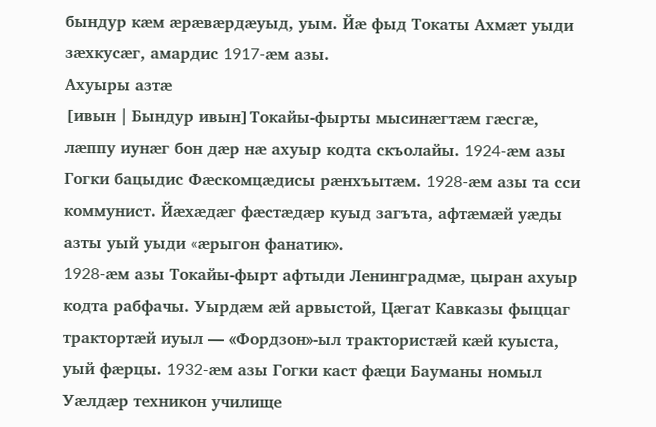бындур кæм æрæвæрдæуыд, уым. Йæ фыд Токаты Ахмæт уыди зæхкусæг, амардис 1917-æм азы.
Ахуыры азтæ
[ивын | Бындур ивын]Токайы-фырты мысинæгтæм гæсгæ, лæппу иунæг бон дæр нæ ахуыр кодта скъолайы. 1924-æм азы Гогки бацыдис Фæскомцæдисы рæнхъытæм. 1928-æм азы та сси коммунист. Йæхæдæг фæстæдæр куыд загъта, афтæмæй уæды азты уый уыди «æрыгон фанатик».
1928-æм азы Токайы-фырт афтыди Ленинградмæ, цыран ахуыр кодта рабфачы. Уырдæм æй арвыстой, Цæгат Кавказы фыццаг трактортæй иуыл — «Фордзон»-ыл трактористæй кæй куыста, уый фæрцы. 1932-æм азы Гогки каст фæци Бауманы номыл Уæлдæр техникон училище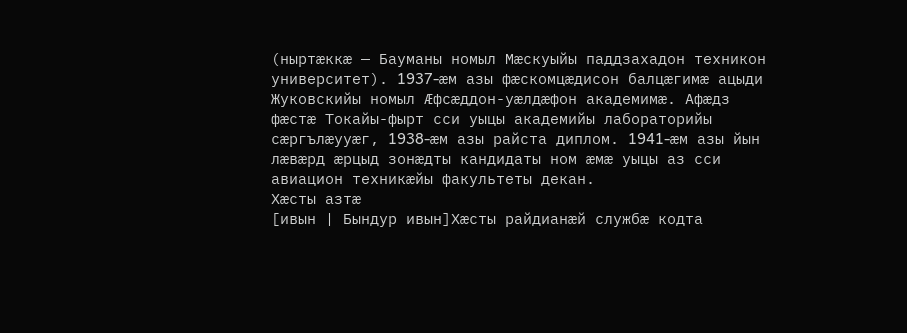(ныртæккæ — Бауманы номыл Мæскуыйы паддзахадон техникон университет). 1937-æм азы фæскомцæдисон балцæгимæ ацыди Жуковскийы номыл Æфсæддон-уæлдæфон академимæ. Афæдз фæстæ Токайы-фырт сси уыцы академийы лабораторийы сæргълæууæг, 1938-æм азы райста диплом. 1941-æм азы йын лæвæрд æрцыд зонæдты кандидаты ном æмæ уыцы аз сси авиацион техникæйы факультеты декан.
Хæсты азтæ
[ивын | Бындур ивын]Хæсты райдианæй службæ кодта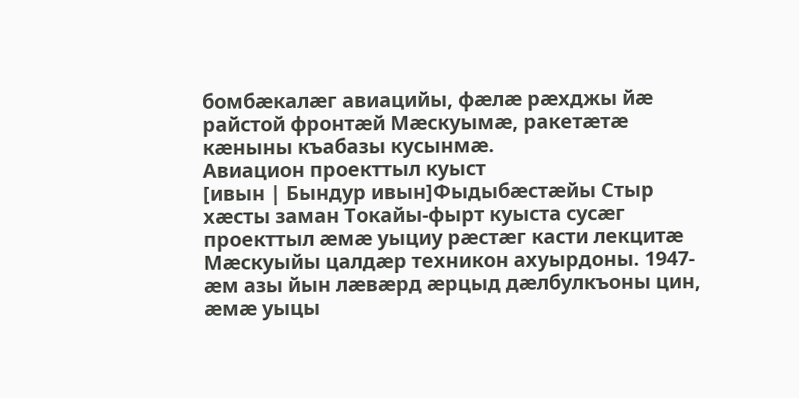бомбæкалæг авиацийы, фæлæ рæхджы йæ райстой фронтæй Мæскуымæ, ракетæтæ кæныны къабазы кусынмæ.
Авиацион проекттыл куыст
[ивын | Бындур ивын]Фыдыбæстæйы Стыр хæсты заман Токайы-фырт куыста сусæг проекттыл æмæ уыциу рæстæг касти лекцитæ Мæскуыйы цалдæр техникон ахуырдоны. 1947-æм азы йын лæвæрд æрцыд дæлбулкъоны цин, æмæ уыцы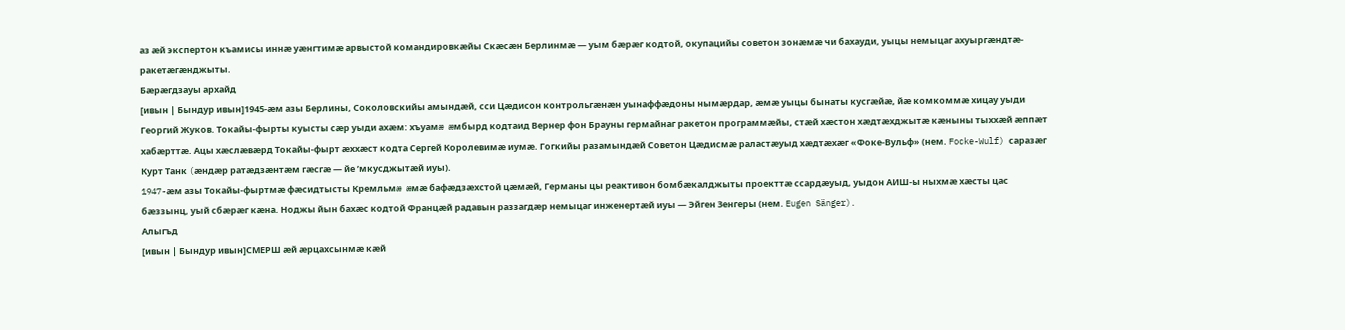аз æй экспертон къамисы иннæ уæнгтимæ арвыстой командировкæйы Скæсæн Берлинмæ — уым бæрæг кодтой, окупацийы советон зонæмæ чи бахауди, уыцы немыцаг ахуыргæндтæ-ракетæгæнджыты.
Бæрæгдзауы архайд
[ивын | Бындур ивын]1945-æм азы Берлины, Соколовскийы амындæй, сси Цæдисон контрольгæнæн уынаффæдоны нымæрдар, æмæ уыцы бынаты кусгæйæ, йæ комкоммæ хицау уыди Георгий Жуков. Токайы-фырты куысты сæр уыди ахæм: хъуамæ æмбырд кодтаид Вернер фон Брауны гермайнаг ракетон программæйы, стæй хæстон хæдтæхджытæ кæныны тыххæй æппæт хабæрттæ. Ацы хæслæвæрд Токайы-фырт æххæст кодта Сергей Королевимæ иумæ. Гогкийы разамындæй Советон Цæдисмæ раластæуыд хæдтæхæг «Фоке-Вульф» (нем. Focke-Wulf) саразæг Курт Танк (æндæр ратæдзæнтæм гæсгæ — йе ’мкусджытæй иуы).
1947-æм азы Токайы-фыртмæ фæсидтысты Кремльмæ æмæ бафæдзæхстой цæмæй, Германы цы реактивон бомбæкалджыты проекттæ ссардæуыд, уыдон АИШ-ы ныхмæ хæсты цас бæззынц, уый сбæрæг кæна. Ноджы йын бахæс кодтой Францæй радавын раззагдæр немыцаг инженертæй иуы — Эйген Зенгеры (нем. Eugen Sänger).
Алыгъд
[ивын | Бындур ивын]СМЕРШ æй æрцахсынмæ кæй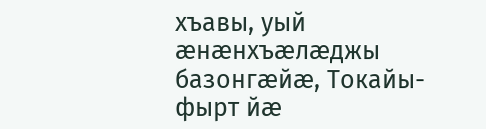хъавы, уый æнæнхъæлæджы базонгæйæ, Токайы-фырт йæ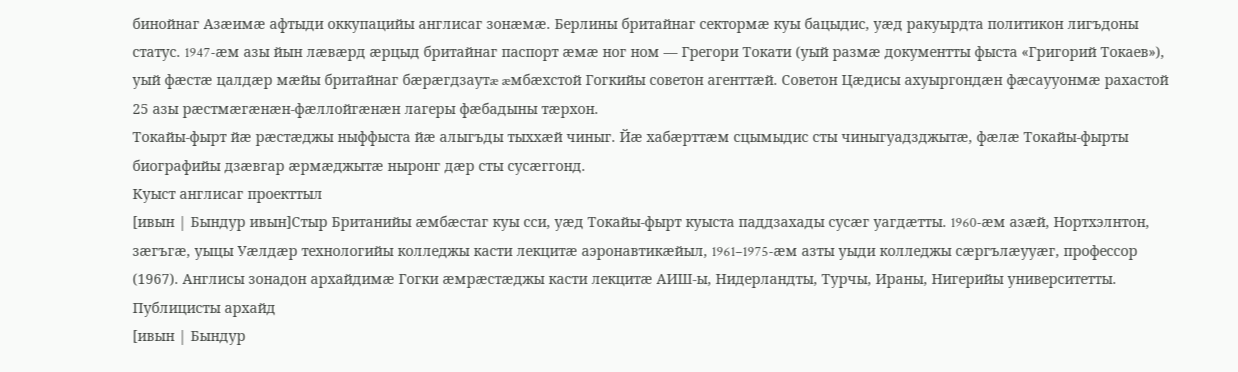бинойнаг Азæимæ афтыди оккупацийы англисаг зонæмæ. Берлины бритайнаг сектормæ куы бацыдис, уæд ракуырдта политикон лигъдоны статус. 1947-æм азы йын лæвæрд æрцыд бритайнаг паспорт æмæ ног ном — Грегори Токати (уый размæ документты фыста «Григорий Токаев»), уый фæстæ цалдæр мæйы бритайнаг бæрæгдзаутæ æмбæхстой Гогкийы советон агенттæй. Советон Цæдисы ахуыргондæн фæсаууонмæ рахастой 25 азы рæстмæгæнæн-фæллойгæнæн лагеры фæбадыны тæрхон.
Токайы-фырт йæ рæстæджы ныффыста йæ алыгъды тыххæй чиныг. Йæ хабæрттæм сцымыдис сты чиныгуадзджытæ, фæлæ Токайы-фырты биографийы дзæвгар æрмæджытæ ныронг дæр сты сусæггонд.
Куыст англисаг проекттыл
[ивын | Бындур ивын]Стыр Британийы æмбæстаг куы сси, уæд Токайы-фырт куыста паддзахады сусæг уагдæтты. 1960-æм азæй, Нортхэлнтон, зæгъгæ, уыцы Уæлдæр технологийы колледжы касти лекцитæ аэронавтикæйыл, 1961–1975-æм азты уыди колледжы сæргълæууæг, профессор (1967). Англисы зонадон архайдимæ Гогки æмрæстæджы касти лекцитæ АИШ-ы, Нидерландты, Турчы, Ираны, Нигерийы университетты.
Публицисты архайд
[ивын | Бындур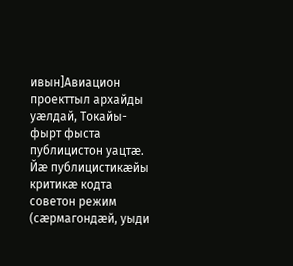ивын]Авиацион проекттыл архайды уæлдай, Токайы-фырт фыста публицистон уацтæ. Йæ публицистикæйы критикæ кодта советон режим (сæрмагондæй, уыди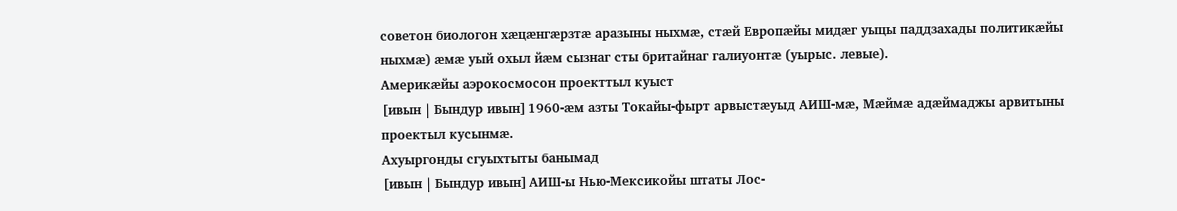советон биологон хæцæнгæрзтæ аразыны ныхмæ, стæй Европæйы мидæг уыцы паддзахады политикæйы ныхмæ) æмæ уый охыл йæм сызнаг сты бритайнаг галиуонтæ (уырыс. левые).
Америкæйы аэрокосмосон проекттыл куыст
[ивын | Бындур ивын]1960-æм азты Токайы-фырт арвыстæуыд АИШ-мæ, Мæймæ адæймаджы арвитыны проектыл кусынмæ.
Ахуыргонды сгуыхтыты банымад
[ивын | Бындур ивын]АИШ-ы Нью-Мексикойы штаты Лос-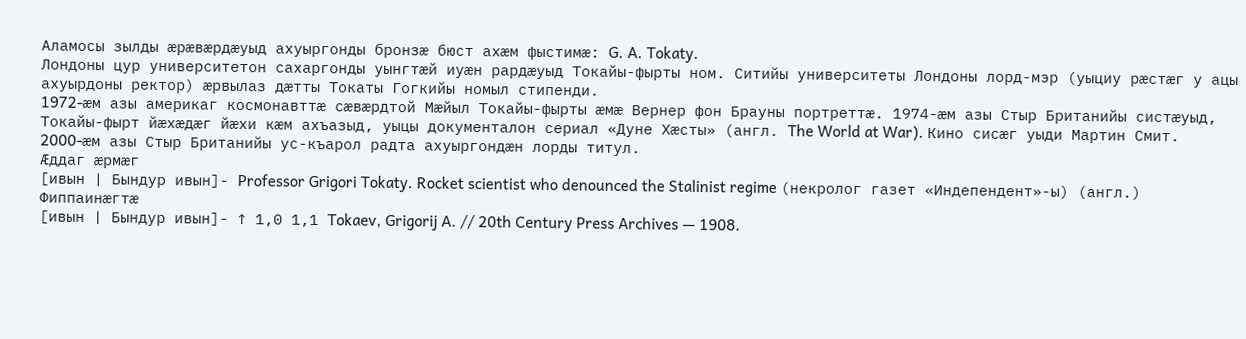Аламосы зылды æрæвæрдæуыд ахуыргонды бронзæ бюст ахæм фыстимæ: G. A. Tokaty.
Лондоны цур университетон сахаргонды уынгтæй иуæн рардæуыд Токайы-фырты ном. Ситийы университеты Лондоны лорд-мэр (уыциу рæстæг у ацы ахуырдоны ректор) æрвылаз дæтты Токаты Гогкийы номыл стипенди.
1972-æм азы америкаг космонавттæ сæвæрдтой Мæйыл Токайы-фырты æмæ Вернер фон Брауны портреттæ. 1974-æм азы Стыр Британийы систæуыд, Токайы-фырт йæхæдæг йæхи кæм ахъазыд, уыцы документалон сериал «Дуне Хæсты» (англ. The World at War). Кино сисæг уыди Мартин Смит. 2000-æм азы Стыр Британийы ус-къарол радта ахуыргондæн лорды титул.
Æддаг æрмæг
[ивын | Бындур ивын]- Professor Grigori Tokaty. Rocket scientist who denounced the Stalinist regime (некролог газет «Индепендент»-ы) (англ.)
Фиппаинæгтæ
[ивын | Бындур ивын]- ↑ 1,0 1,1 Tokaev, Grigorij A. // 20th Century Press Archives — 1908.